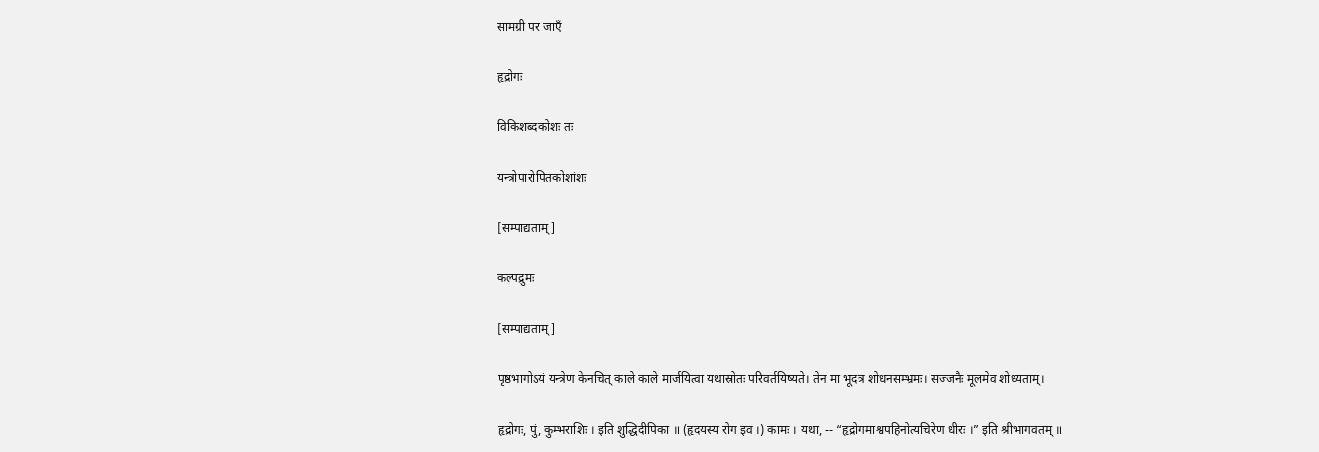सामग्री पर जाएँ

हृद्रोगः

विकिशब्दकोशः तः

यन्त्रोपारोपितकोशांशः

[सम्पाद्यताम्]

कल्पद्रुमः

[सम्पाद्यताम्]

पृष्ठभागोऽयं यन्त्रेण केनचित् काले काले मार्जयित्वा यथास्रोतः परिवर्तयिष्यते। तेन मा भूदत्र शोधनसम्भ्रमः। सज्जनैः मूलमेव शोध्यताम्।

हृद्रोगः, पुं, कुम्भराशिः । इति शुद्धिदीपिका ॥ (हृदयस्य रोग इव ।) कामः । यथा, -- “हृद्रोगमाश्वपहिनोत्यचिरेण धीरः ।” इति श्रीभागवतम् ॥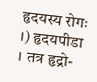हृदयस्य रोगः ।) हृदयपीडा । तत्र हृद्रो-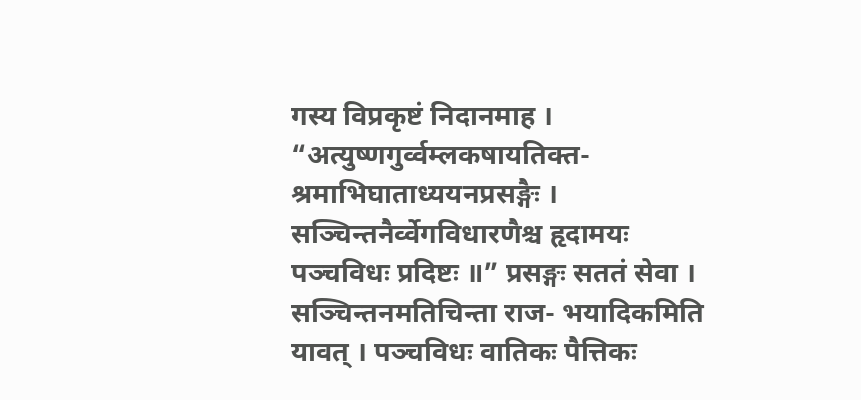गस्य विप्रकृष्टं निदानमाह । “अत्युष्णगुर्व्वम्लकषायतिक्त- श्रमाभिघाताध्ययनप्रसङ्गैः । सञ्चिन्तनैर्व्वेगविधारणैश्च हृदामयः पञ्चविधः प्रदिष्टः ॥” प्रसङ्गः सततं सेवा । सञ्चिन्तनमतिचिन्ता राज- भयादिकमिति यावत् । पञ्चविधः वातिकः पैत्तिकः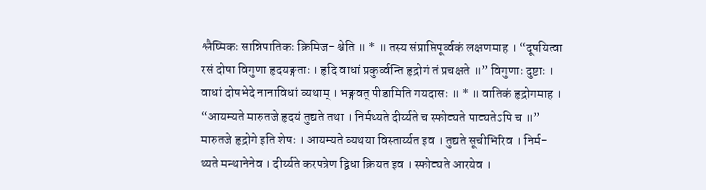श्लैष्मिकः सान्निपातिकः क्रिमिज- श्चेति ॥ * ॥ तस्य संप्राप्तिपूर्व्वकं लक्षणमाह । “दूषयित्वा रसं दोषा विगुणा हृदयङ्गताः । हृदि वाधां प्रकुर्व्वन्ति हृद्रोगं तं प्रचक्षते ॥” विगुणाः दुष्टाः । वाधां दोषभेदे नानाविधां व्यथाम् । भङ्गवत् पीडामिति गयदासः ॥ * ॥ वातिकं हृद्रोगमाह । “आयम्यते मारुतजे हृदयं तुद्यते तथा । निर्मथ्यते दीर्य्यते च स्फोट्यते पाट्यतेऽपि च ॥” मारुतजे हृद्रोगे इति शेषः । आयम्यते व्यथया विस्तार्य्यत इव । तुद्यते सूचीभिरिव । निर्म- थ्यते मन्थानेनेव । दीर्य्यते करपत्रेण द्विधा क्रियत इव । स्फोट्यते आरयेव ।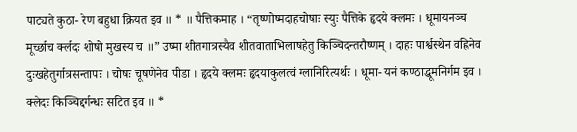पाट्यते कुठा- रेण बहुधा क्रियत इव ॥ * ॥ पैत्तिकमाह । “तृष्णोष्मदाहचोषाः स्युः पैत्तिके हृदये क्लमः । धूमायनञ्च मूर्च्छाच र्क्लदः शोषो मुखस्य च ॥” उष्मा शीतगात्रस्यैव शीतवाताभिलाषहेतु किञ्चिदन्तरौष्णम् । दाहः पार्श्वस्थेन वह्रिनेव दुःखहेतुर्गात्रसन्तापः । चोषः चूषणेनेव पीडा । हृदये क्लमः हृदयाकुलत्वं ग्लानिरित्यर्थः । धूमा- यनं कण्ठाद्धूमनिर्गम इव । क्लेदः किञ्चिद्दर्गन्धः सटित इव ॥ *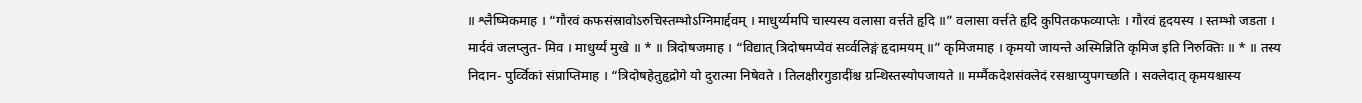॥ श्लैष्मिकमाह । “गौरवं कफसंस्रावोऽरुचिस्तम्भोऽग्निमार्द्दवम् । माधुर्य्यमपि चास्यस्य वलासा वर्त्तते हृदि ॥” वलासा वर्त्तते हृदि कुपितकफव्याप्तेः । गौरवं हृदयस्य । स्तम्भो जडता । मार्दवं जलप्लुत- मिव । माधुर्य्यं मुखे ॥ * ॥ त्रिदोषजमाह । “विद्यात् त्रिदोषमप्येवं सर्व्वलिङ्गं हृदामयम् ॥” कृमिजमाह । कृमयो जायन्ते अस्मिन्निति कृमिज इति निरुक्तिः ॥ * ॥ तस्य निदान- पुर्व्विकां संप्राप्तिमाह । “त्रिदोषहेतुहृद्रोगे यो दुरात्मा निषेवते । तिलक्षीरगुडादींश्च ग्रन्थिस्तस्योपजायते ॥ मर्म्मैकदेशसंक्लेदं रसश्चाप्युपगच्छति । सक्लेदात् कृमयश्चास्य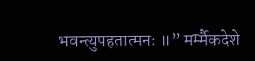भवन्त्युपहतात्मनः ॥” मर्म्मैकदेशे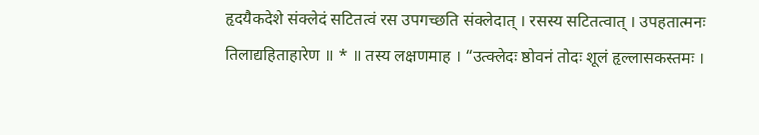हृदयैकदेशे संक्लेदं सटितत्वं रस उपगच्छति संक्लेदात् । रसस्य सटितत्वात् । उपहतात्मनः तिलाद्यहिताहारेण ॥ * ॥ तस्य लक्षणमाह । “उत्क्लेदः ष्ठोवनं तोदः शूलं हृल्लासकस्तमः ।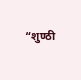“शुण्ठी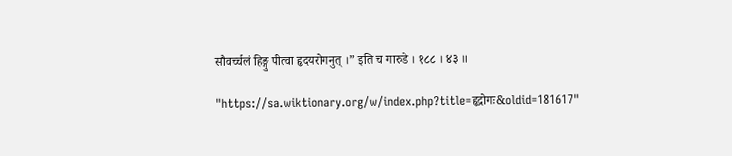सौवर्च्चलं हिङ्गु पीत्वा हृदयरोगनुत् ।” इति च गारुडे । १८८ । ४३ ॥

"https://sa.wiktionary.org/w/index.php?title=हृद्रोगः&oldid=181617"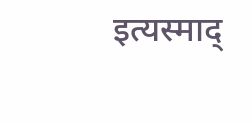इत्यस्माद्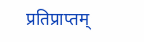प्रतिप्राप्तम्